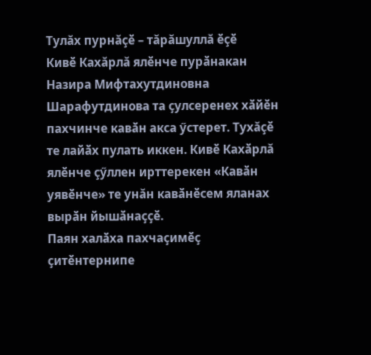Тулăх пурнăçӗ – тăрăшуллă ӗçӗ
Кивӗ Кахăрлă ялӗнче пурӑнакан Назира Мифтахутдиновна Шарафутдинова та ҫулсеренех хӑйӗн пахчинче кавӑн акса ӳстерет. Тухăçӗ те лайӑх пулать иккен. Кивӗ Кахӑрлă ялӗнче çӳллен ирттерекен «Кавӑн уявӗнче» те унăн кавӑнӗсем яланах вырӑн йышӑнаҫҫӗ.
Паян халӑха пахчаҫимӗҫ ҫитӗнтернипе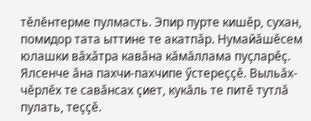тӗлӗнтерме пулмасть. Эпир пурте кишӗр, сухан, помидор тата ыттине те акатпӑр. Нумайӑшӗсем юлашки вӑхӑтра кавӑна кăмăллама пуҫларӗҫ. Ялсенче ӑна пахчи-пахчипе ӳстереҫҫӗ. Выльӑх-чӗрлӗх те савӑнсах ҫиет, кукӑль те питӗ тутлӑ пулать, теҫҫӗ.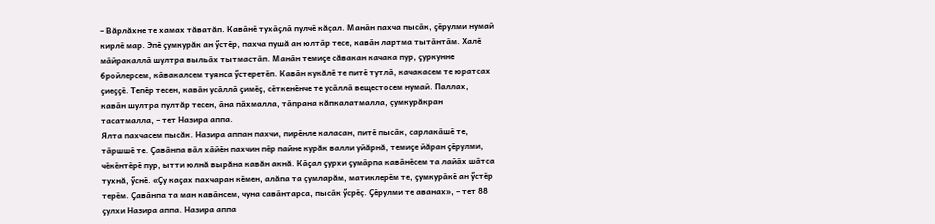– Вăрлăхне те хамах тăватăп. Кавӑнӗ тухӑҫлӑ пулчӗ кăçал. Манӑн пахча пысӑк, ҫӗрулми нумай кирлӗ мар. Эпӗ ҫумкурăк ан ӳстӗр, пахча пушă ан юлтӑр тесе, кавӑн лартма тытӑнтӑм. Халӗ мӑйракаллӑ шултра выльӑх тытмастӑп. Манӑн темиҫе сăвакан качака пур, ҫуркунне бройлерсем, кӑвакалсем туянса ӳстеретӗп. Кавӑн кукăлӗ те питӗ тутлӑ, качакасем те юратсах ҫиеҫҫӗ. Тепӗр тесен, кавӑн усӑллӑ ҫимӗҫ, сӗткенӗнче те усӑллӑ вещестосем нумай. Паллах, кавӑн шултра пултăр тесен, ӑна пӑхмалла, тӑпрана кăпкалатмалла, çумкурăкран тасатмалла, – тет Назира аппа.
Ялта пахчасем пысăк. Назира аппан пахчи, пирӗнле каласан, питӗ пысӑк, сарлакӑшӗ те, тӑршшӗ те. Ҫавӑнпа вӑл хӑйӗн пахчин пӗр пайне курăк валли уйăрнă, темиҫе йăран ҫӗрулми, чӗкӗнтӗрӗ пур, ытти юлнă вырăна кавăн акнă. Кӑҫал ҫурхи ҫумӑрпа кавӑнӗсем та лайӑх шӑтса тухнă, ӳснӗ. «Ҫу каҫах пахчаран кӗмен, алăпа та çумларăм, матиклерӗм те, ҫумкурӑкӗ ан ӳстӗр терӗм. Ҫавӑнпа та ман кавӑнсем, чуна савӑнтарса, пысӑк ӳсрӗç. Ҫӗрулми те аванах», – тет 88 ҫулхи Назира аппа. Назира аппа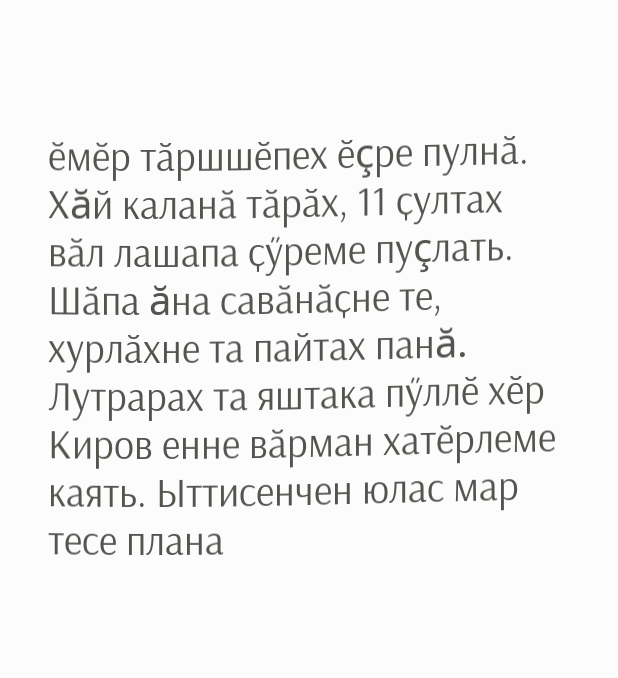ӗмӗр тӑршшӗпех ӗçре пулнӑ. Хăй каланӑ тӑрӑх, 11 ҫултах вӑл лашапа ҫӳреме пуçлать. Шӑпа ăна савӑнӑҫне те, хурлӑхне та пайтах панă. Лутрарах та яштака пӳллӗ хӗр Киров енне вӑрман хатӗрлеме каять. Ыттисенчен юлас мар тесе плана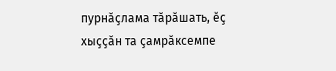пурнӑҫлама тӑрӑшать, ӗҫ хыҫҫӑн та ҫамрӑксемпе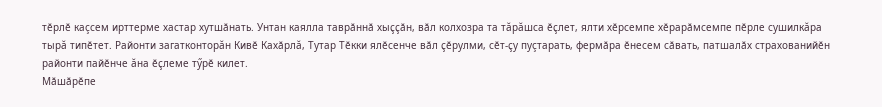тӗрлӗ каçсем ирттерме хастар хутшӑнать. Унтан каялла таврӑннӑ хыҫҫӑн, вӑл колхозра та тăрăшса ӗҫлет, ялти хӗрсемпе хӗрарӑмсемпе пӗрле сушилкăра тырă типӗтет. Районти загатконторăн Кивӗ Кахӑрлă, Тутар Тӗкки ялӗсенче вӑл ҫӗрулми, сӗт-ҫу пуçтарать, фермӑра ӗнесем сӑвать, патшалӑх страхованийӗн районти пайӗнче ăна ӗҫлеме тӳрӗ килет.
Мӑшӑрӗпе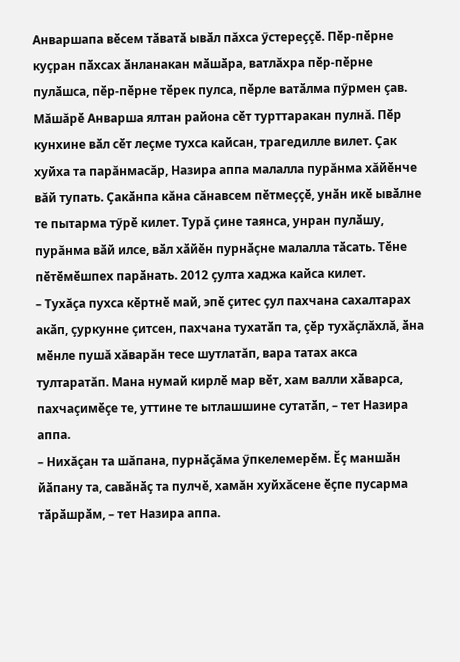Анваршапа вӗсем тӑватӑ ывӑл пăхса ӳстереççӗ. Пӗр-пӗрне куҫран пӑхсах ӑнланакан мӑшӑра, ватлăхра пӗр-пӗрне пулӑшса, пӗр-пӗрне тӗрек пулса, пӗрле ватӑлма пӳрмен çав. Мăшăрӗ Анварша ялтан района сӗт турттаракан пулнă. Пӗр кунхине вӑл сӗт леçме тухса кайсан, трагедилле вилет. Çак хуйха та парăнмасăр, Назира аппа малалла пурăнма хăйӗнче вăй тупать. Ҫакӑнпа кăна сăнавсем пӗтмеҫҫӗ, унӑн икӗ ывӑлне те пытарма тӳрӗ килет. Турă ҫине таянса, унран пулӑшу, пурăнма вӑй илсе, вӑл хӑйӗн пурнӑҫне малалла тӑсать. Тӗне пӗтӗмӗшпех парӑнать. 2012 ҫулта хаджа кайса килет.
– Тухăçа пухса кӗртнӗ май, эпӗ ҫитес ҫул пахчана сахалтарах акӑп, ҫуркунне ҫитсен, пахчана тухатӑп та, çӗр тухăçлăхлă, ӑна мӗнле пушă хăварăн тесе шутлатăп, вара татах акса тултаратăп. Мана нумай кирлӗ мар вӗт, хам валли хӑварса, пахчаçимӗçе те, уттине те ытлашшине сутатӑп, – тет Назира аппа.
– Нихăçан та шăпана, пурнӑҫăма ӳпкелемерӗм. Ӗҫ маншӑн йӑпану та, савӑнӑҫ та пулчӗ, хамăн хуйхăсене ӗҫпе пусарма тӑрӑшрӑм, – тет Назира аппа.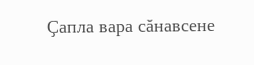Ҫапла вара сăнавсене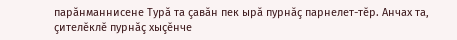парăнманнисене Турă та ҫавӑн пек ырӑ пурнӑҫ парнелет-тӗр. Анчах та, ҫителӗклӗ пурнăç хыçӗнче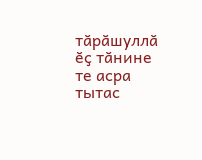тӑрӑшуллӑ ӗҫ тӑнине те асра тытас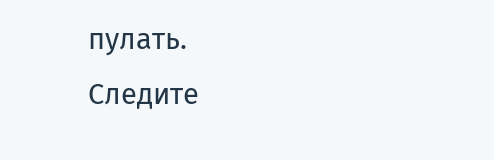пулать.
Следите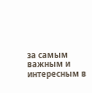за самым важным и интересным в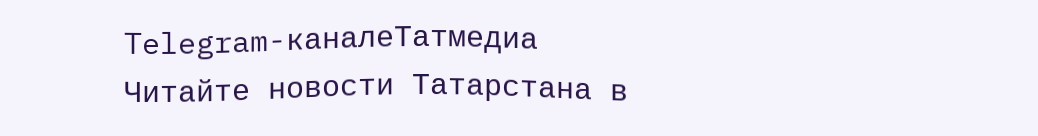Telegram-каналеТатмедиа
Читайте новости Татарстана в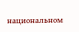национальном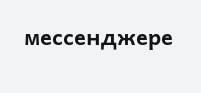мессенджере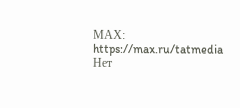MАХ: https://max.ru/tatmedia
Нет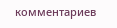комментариев